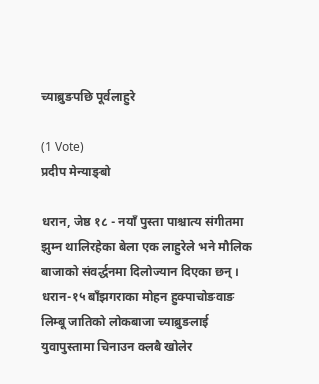च्याब्रुङपछि पूर्वलाहुरे

(1 Vote)
प्रदीप मेन्याङ्बो

धरान, जेष्ठ १८ - नयाँ पुस्ता पाश्चात्य संगीतमा झुम्न थालिरहेका बेला एक लाहुरेले भने मौलिक बाजाको संवर्द्धनमा दिलोज्यान दिएका छन् । धरान-१५ बाँझगराका मोहन हुक्पाचोङवाङ लिम्बू जातिको लोकबाजा च्याब्रुङलाई युवापुस्तामा चिनाउन क्लबै खोलेर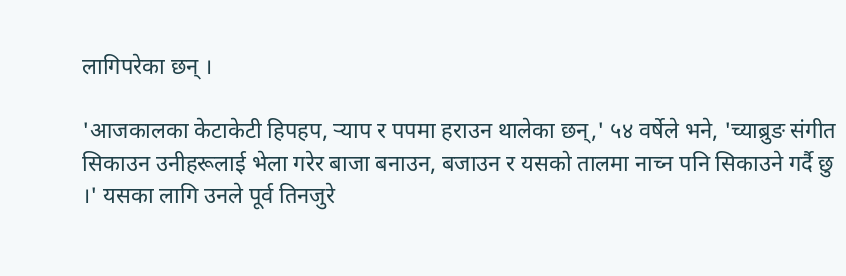लागिपरेका छन् ।

'आजकालका केटाकेटी हिपहप, र्‍याप र पपमा हराउन थालेका छन्,' ५४ वर्षेले भने, 'च्याब्रुङ संगीत सिकाउन उनीहरूलाई भेला गरेर बाजा बनाउन, बजाउन र यसको तालमा नाच्न पनि सिकाउने गर्दै छु ।' यसका लागि उनले पूर्व तिनजुरे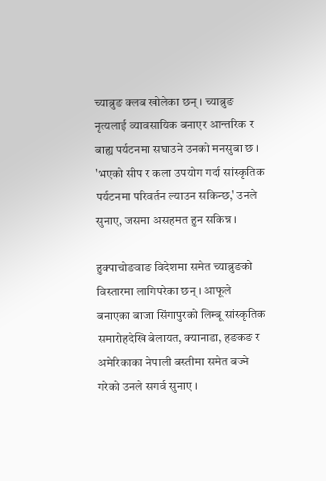च्याब्रुङ क्लब खोलेका छन् । च्याब्रुङ नृत्यलाई व्यावसायिक बनाएर आन्तरिक र बाह्य पर्यटनमा सघाउने उनको मनसुबा छ । 'भएको सीप र कला उपयोग गर्दा सांस्कृतिक पर्यटनमा परिवर्तन ल्याउन सकिन्छ,' उनले सुनाए, जसमा असहमत हुन सकिन्न ।

हुक्पाचोङवाङ विदेशमा समेत च्याब्रुङको विस्तारमा लागिपरेका छन् । आफूले बनाएका बाजा सिंगापुरको लिम्बू सांस्कृतिक समारोहदेखि बेलायत, क्यानाडा, हङकङ र अमेरिकाका नेपाली बस्तीमा समेत बज्ने गरेको उनले सगर्व सुनाए ।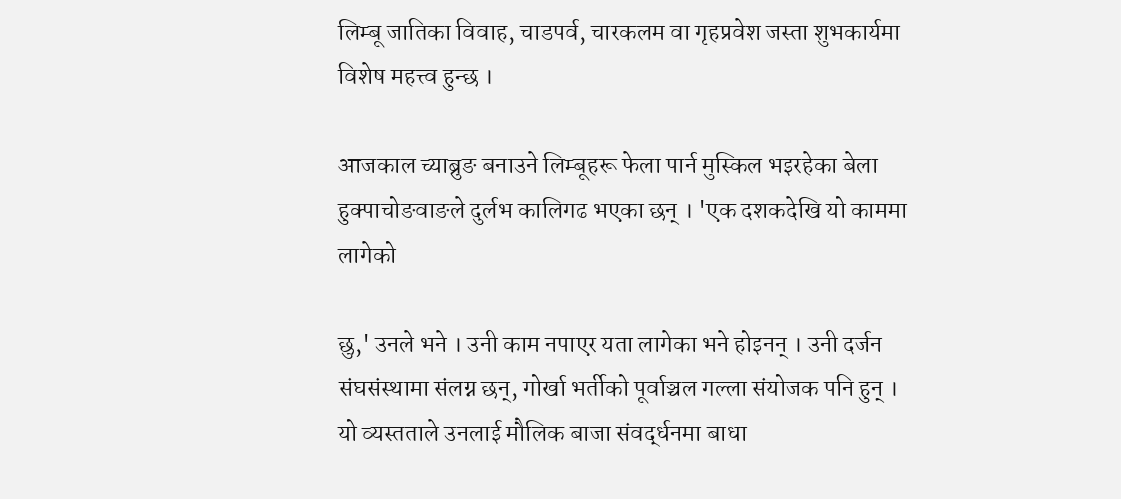लिम्बू जातिका विवाह, चाडपर्व, चारकलम वा गृहप्रवेश जस्ता शुभकार्यमा विशेष महत्त्व हुन्छ ।

आजकाल च्याब्रुङ बनाउने लिम्बूहरू फेला पार्न मुस्किल भइरहेका बेला हुक्पाचोङवाङले दुर्लभ कालिगढ भएका छन् । 'एक दशकदेखि यो काममा लागेको

छु,' उनले भने । उनी काम नपाएर यता लागेका भने होइनन् । उनी दर्जन संघसंस्थामा संलग्न छन्, गोर्खा भर्तीको पूर्वाञ्चल गल्ला संयोजक पनि हुन् । यो व्यस्तताले उनलाई मौलिक बाजा संवर्द्धनमा बाधा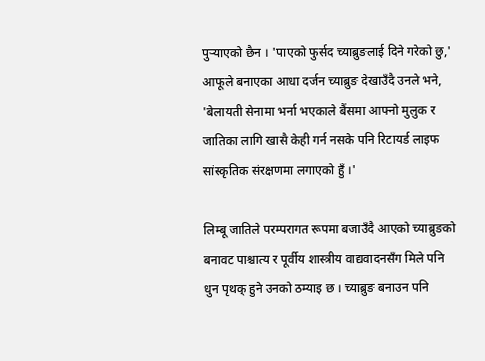पुर्‍याएको छैन । 'पाएको फुर्सद च्याब्रुङलाई दिने गरेको छु,' आफूले बनाएका आधा दर्जन च्याब्रुङ देखाउँदै उनले भने, 'बेलायती सेनामा भर्ना भएकाले बैंसमा आफ्नो मुलुक र जातिका लागि खासै केही गर्न नसके पनि रिटायर्ड लाइफ सांस्कृतिक संरक्षणमा लगाएको हुँ ।'

लिम्बू जातिले परम्परागत रूपमा बजाउँदै आएको च्याब्रुङको बनावट पाश्चात्य र पूर्वीय शास्त्रीय वाद्यवादनसँग मिले पनि धुन पृथक् हुने उनको ठम्याइ छ । च्याब्रुङ बनाउन पनि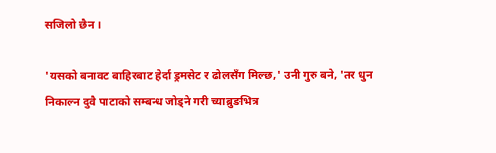सजिलो छैन ।

'यसको बनावट बाहिरबाट हेर्दा ड्रमसेट र ढोलसँग मिल्छ,' उनी गुरु बने, 'तर धुन निकाल्न दुवै पाटाको सम्बन्ध जोड्ने गरी च्याब्रुङभित्र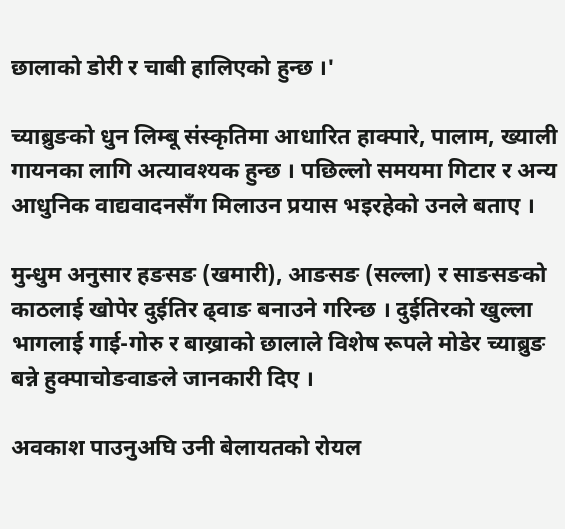छालाको डोरी र चाबी हालिएको हुन्छ ।'

च्याब्रुङको धुन लिम्बू संस्कृतिमा आधारित हाक्पारे, पालाम, ख्याली गायनका लागि अत्यावश्यक हुन्छ । पछिल्लो समयमा गिटार र अन्य आधुनिक वाद्यवादनसँग मिलाउन प्रयास भइरहेको उनले बताए ।

मुन्धुम अनुसार हङसङ (खमारी), आङसङ (सल्ला) र साङसङको काठलाई खोपेर दुईतिर ढ्वाङ बनाउने गरिन्छ । दुईतिरको खुल्ला भागलाई गाई-गोरु र बाख्राको छालाले विशेष रूपले मोडेर च्याब्रुङ बन्ने हुक्पाचोङवाङले जानकारी दिए ।

अवकाश पाउनुअघि उनी बेलायतको रोयल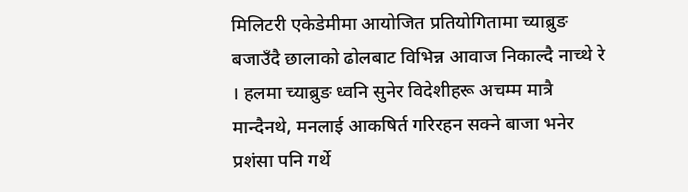मिलिटरी एकेडेमीमा आयोजित प्रतियोगितामा च्याब्रुङ बजाउँदै छालाको ढोलबाट विभिन्न आवाज निकाल्दै नाच्थे रे । हलमा च्याब्रुङ ध्वनि सुनेर विदेशीहरू अचम्म मात्रै मान्दैनथे, मनलाई आकषिर्त गरिरहन सक्ने बाजा भनेर प्रशंसा पनि गर्थे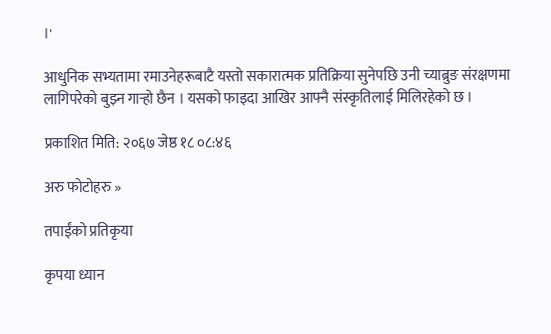।'

आधुनिक सभ्यतामा रमाउनेहरूबाटै यस्तो सकारात्मक प्रतिक्रिया सुनेपछि उनी च्याब्रुङ संरक्षणमा लागिपरेको बुझ्न गार्‍हो छैन । यसको फाइदा आखिर आफ्नै संस्कृतिलाई मिलिरहेको छ ।

प्रकाशित मिति: २०६७ जेष्ठ १८ ०८:४६

अरु फोटोहरु »

तपाईंको प्रतिकृया

कृपया ध्यान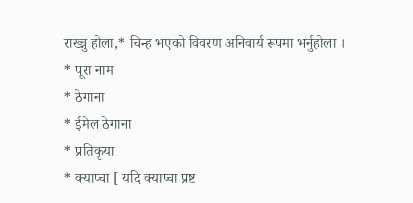राख्न्नु होला,* चिन्ह भएको विवरण अनिवार्य रूपमा भर्नुहोला ।
* पूरा नाम
* ठेगाना
* ईमेल ठेगाना
* प्रतिकृया
* क्याप्चा [ यदि क्याप्चा प्रष्ट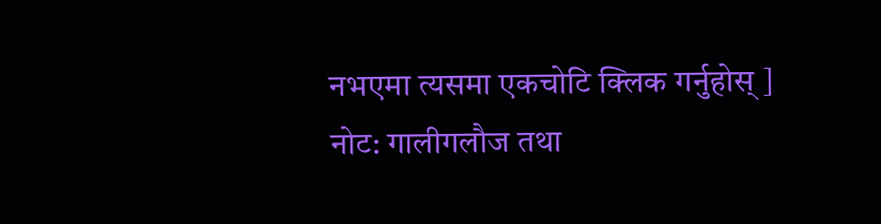नभएमा त्यसमा एकचोटि क्लिक गर्नुहोस् ]
नोट: गालीगलौज तथा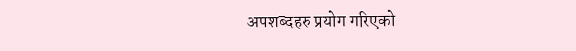अपशब्दहरु प्रयोग गरिएको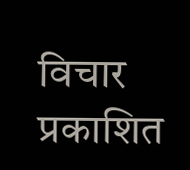विचार प्रकाशित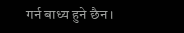गर्न बाध्य हुने छैन ।